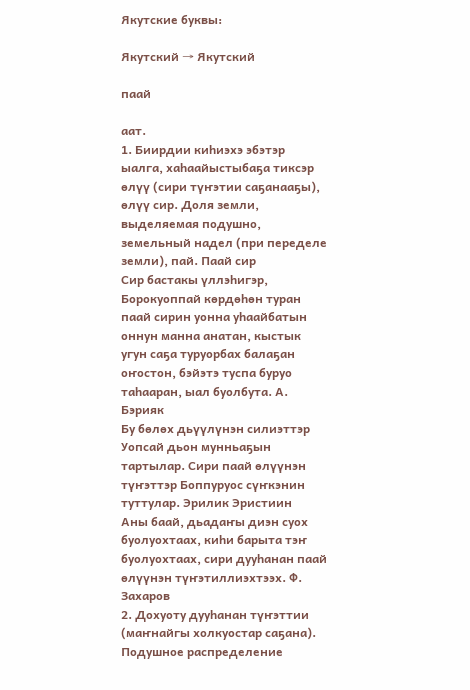Якутские буквы:

Якутский → Якутский

паай

аат.
1. Биирдии киһиэхэ эбэтэр ыалга, хаһаайыстыбаҕа тиксэр өлүү (сири түҥэтии саҕанааҕы), өлүү сир. Доля земли, выделяемая подушно, земельный надел (при переделе земли), пай. Паай сир
Сир бастакы үллэһигэр, Борокуоппай көрдөһөн туран паай сирин уонна уһаайбатын оннун манна анатан, кыстык угун саҕа туруорбах балаҕан оҥостон, бэйэтэ туспа буруо таһааран, ыал буолбута. А. Бэрияк
Бу бөлөх дьүүлүнэн силиэттэр Уопсай дьон мунньаҕын тартылар. Сири паай өлүүнэн түҥэттэр Боппуруос сүҥкэнин туттулар. Эрилик Эристиин
Аны баай, дьадаҥы диэн суох буолуохтаах, киһи барыта тэҥ буолуохтаах, сири дууһанан паай өлүүнэн түҥэтиллиэхтээх. Ф. Захаров
2. Дохуоту дууһанан түҥэттии (маҥнайгы холкуостар саҕана). Подушное распределение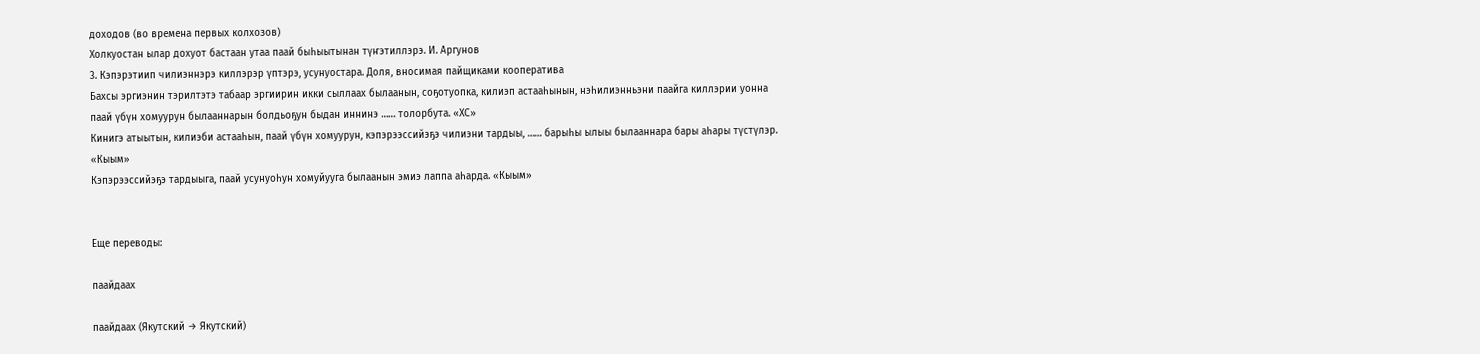доходов (во времена первых колхозов)
Холкуостан ылар дохуот бастаан утаа паай быһыытынан түҥэтиллэрэ. И. Аргунов
3. Кэпэрэтиип чилиэннэрэ киллэрэр үптэрэ, усунуостара. Доля, вносимая пайщиками кооператива
Бахсы эргиэнин тэрилтэтэ табаар эргиирин икки сыллаах былаанын, соҕотуопка, килиэп астааһынын, нэһилиэнньэни паайга киллэрии уонна паай үбүн хомуурун былааннарын болдьоҕун быдан иннинэ …… толорбута. «ХС»
Кинигэ атыытын, килиэби астааһын, паай үбүн хомуурун, кэпэрээссийэҕэ чилиэни тардыы, …… барыһы ылыы былааннара бары аһары түстүлэр. «Кыым»
Кэпэрээссийэҕэ тардыыга, паай усунуоһун хомуйууга былаанын эмиэ лаппа аһарда. «Кыым»


Еще переводы:

паайдаах

паайдаах (Якутский → Якутский)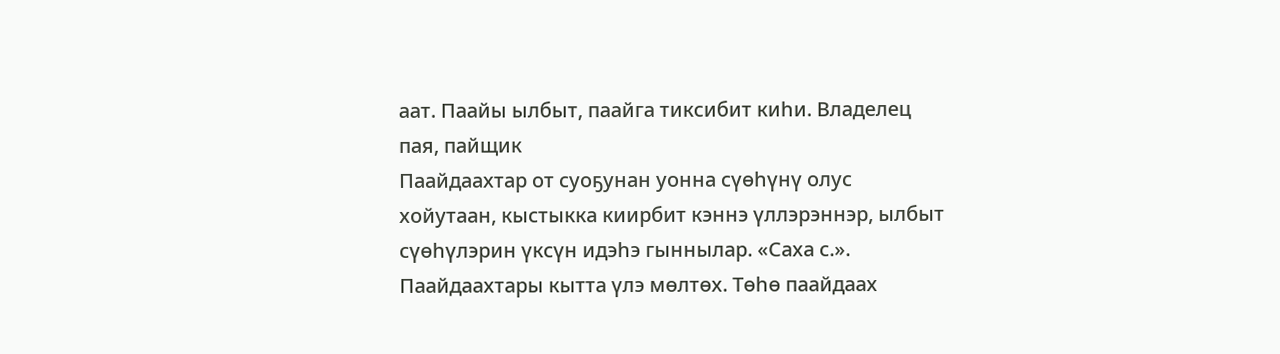аат. Паайы ылбыт, паайга тиксибит киһи. Владелец пая, пайщик
Паайдаахтар от суоҕунан уонна сүөһүнү олус хойутаан, кыстыкка киирбит кэннэ үллэрэннэр, ылбыт сүөһүлэрин үксүн идэһэ гыннылар. «Саха с.». Паайдаахтары кытта үлэ мөлтөх. Төһө паайдаах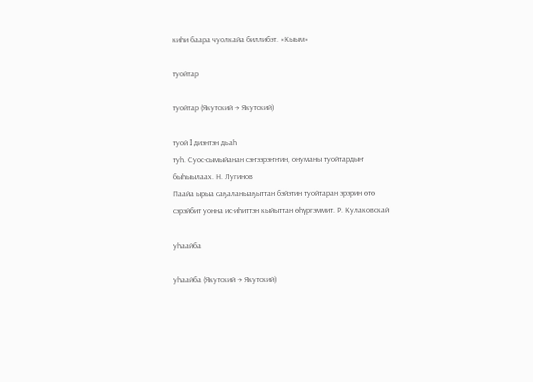киһи баара чуолкайа биллибэт. «Кыым»

туойтар

туойтар (Якутский → Якутский)

туой I диэнтэн дьаһ
туһ. Суос-сымыйанан сэҥээрэҥҥин, онуманы туойтардыҥ быһыылаах. Н. Лугинов
Паайа ырыа саҕаланыаҕыттан бэйэтин туойтаран эрэрин өтө сэрэйбит уонна ис-иһиттэн кыйыттан өһүргэммит. Р. Кулаковскай

уһаайба

уһаайба (Якутский → Якутский)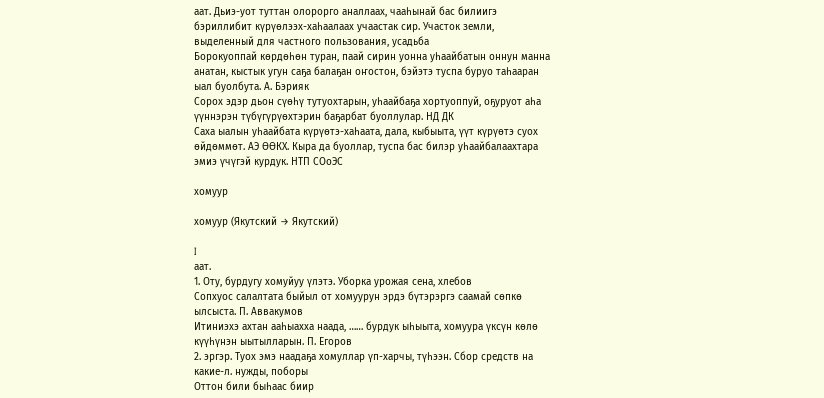аат. Дьиэ-уот туттан олорорго аналлаах, чааһынай бас билиигэ бэриллибит күрүөлээх-хаһаалаах учаастак сир. Участок земли, выделенный для частного пользования, усадьба
Борокуоппай көрдөһөн туран, паай сирин уонна уһаайбатын оннун манна анатан, кыстык угун саҕа балаҕан оҥостон, бэйэтэ туспа буруо таһааран ыал буолбута. А. Бэрияк
Сорох эдэр дьон сүөһү тутуохтарын, уһаайбаҕа хортуоппуй, оҕуруот аһа үүннэрэн түбүгүрүөхтэрин баҕарбат буоллулар. НД ДК
Саха ыалын уһаайбата күрүөтэ-хаһаата, дала, кыбыыта, үүт күрүөтэ суох өйдөммөт. АЭ ӨӨКХ. Кыра да буоллар, туспа бас билэр уһаайбалаахтара эмиэ үчүгэй курдук. НТП СОоЭС

хомуур

хомуур (Якутский → Якутский)

I
аат.
1. Оту, бурдугу хомуйуу үлэтэ. Уборка урожая сена, хлебов
Сопхуос салалтата быйыл от хомуурун эрдэ бүтэрэргэ саамай сөпкө ылсыста. П. Аввакумов
Итиниэхэ ахтан ааһыахха наада, …… бурдук ыһыыта, хомуура үксүн көлө күүһүнэн ыытылларын. П. Егоров
2. эргэр. Туох эмэ наадаҕа хомуллар үп-харчы, түһээн. Сбор средств на какие-л. нужды, поборы
Оттон били быһаас биир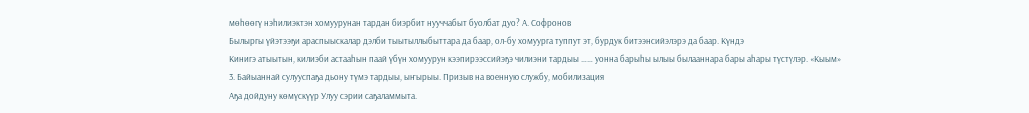мөһөөгү нэһилиэктэн хомуурунан тардан биэрбит нууччабыт буолбат дуо? А. Софронов
Былыргы үйэтээҕи араспыыскалар дэлби тыытыллыбыттара да баар, ол-бу хомуурга туппут эт, бурдук битээнсийэлэрэ да баар. Күндэ
Кинигэ атыытын, килиэби астааһын паай үбүн хомуурун кээпирээссийэҕэ чилиэни тардыы …… уонна барыһы ылыы былааннара бары аһары түстүлэр. «Кыым»
3. Байыаннай сулууспаҕа дьону түмэ тардыы, ыҥырыы. Призыв на военную службу, мобилизация
Аҕа дойдуну көмүскүүр Улуу сэрии саҕаламмыта.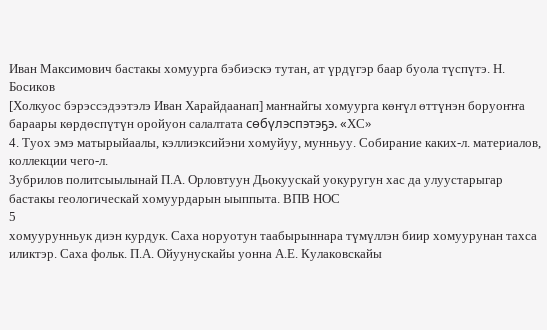Иван Максимович бастакы хомуурга бэбиэскэ тутан, ат үрдүгэр баар буола түспүтэ. Н. Босиков
[Холкуос бэрэссэдээтэлэ Иван Харайдаанап] маҥнайгы хомуурга көҥүл өттүнэн боруоҥҥа бараары көрдөспүтүн оройуон салалтата сөбүлэспэтэҕэ. «ХС»
4. Туох эмэ матырыйаалы, кэллиэксийэни хомуйуу, мунньуу. Собирание каких-л. материалов, коллекции чего-л.
Зубрилов политсыылынай П.А. Орловтуун Дьокуускай уокуругун хас да улуустарыгар бастакы геологическай хомуурдарын ыыппыта. ВПВ НОС
5
хомуурунньук диэн курдук. Саха норуотун таабырыннара түмүллэн биир хомуурунан тахса иликтэр. Саха фольк. П.А. Ойуунускайы уонна А.Е. Кулаковскайы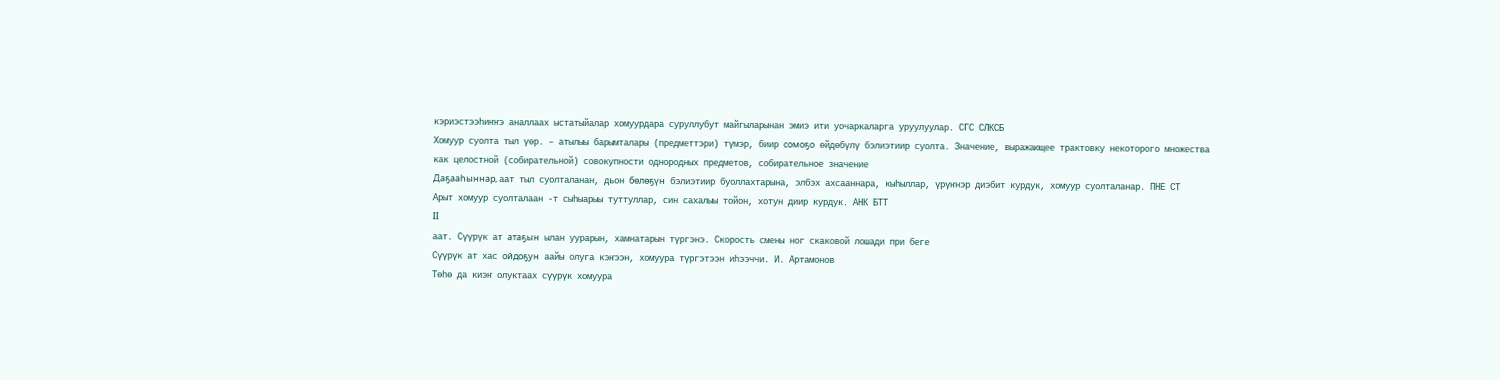кэриэстээһиҥҥэ аналлаах ыстатыйалар хомуурдара суруллубут майгыларынан эмиэ ити уочаркаларга уруулуулар. СГС СЛКСБ
Хомуур суолта тыл үөр. – атылыы барымталары (предметтэри) түмэр, биир сомоҕо өйдөбүлү бэлиэтиир суолта. Значение, выражающее трактовку некоторого множества как целостной (собирательной) совокупности однородных предметов, собирательное значение
Даҕааһыннар, аат тыл суолталанан, дьон бөлөҕүн бэлиэтиир буоллахтарына, элбэх ахсааннара, кыһыллар, үрүҥнэр диэбит курдук, хомуур суолталанар. ПНЕ СТ
Арыт хомуур суолталаан -т сыһыарыы туттуллар, син сахалыы тойон, хотун диир курдук. АНК БТТ
II
аат. Сүүрүк ат атаҕын ылан уурарын, хамнатарын түргэнэ. Скорость смены ног скаковой лошади при беге
Сүүрүк ат хас ойдоҕун аайы олуга кэҥээн, хомуура түргэтээн иһээччи. И. Артамонов
Төһө да киэҥ олуктаах сүүрүк хомуура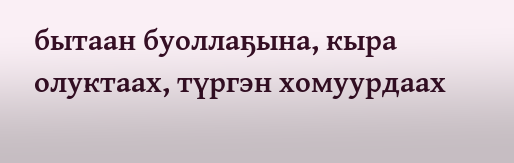бытаан буоллаҕына, кыра олуктаах, түргэн хомуурдаах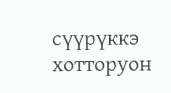сүүрүккэ хотторуон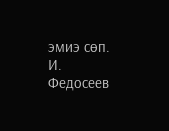эмиэ сөп. И. Федосеев